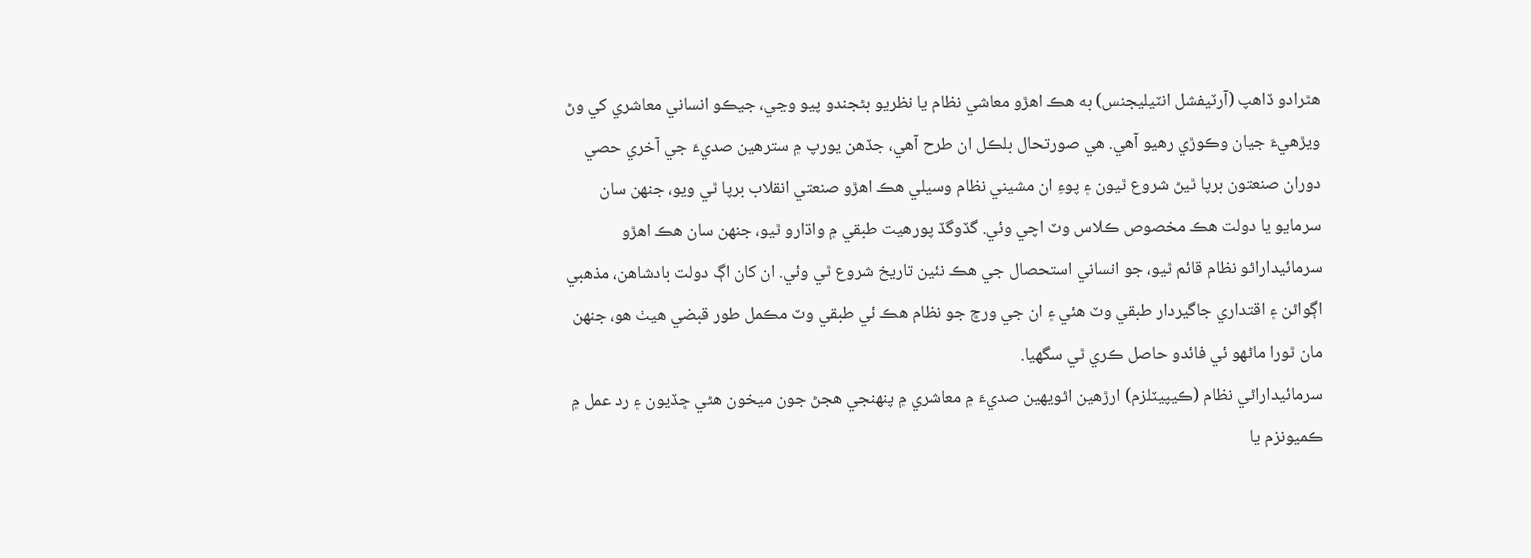هٿرادو ڏاهپ (آرٽيفشل انٽيليجنس) به هڪ اهڙو معاشي نظام يا نظريو بڻجندو پيو وڃي، جيڪو انساني معاشري کي وڻ ويڙھيءَ جيان وڪوڙي رهيو آھي. هي صورتحال بلڪل ان طرح آھي، جڏهن يورپ ۾ سترهين صديءَ جي آخري حصي دوران صنعتون برپا ٿيڻ شروع ٿيون ۽ پوءِ ان مشيني نظام وسيلي هڪ اهڙو صنعتي انقلاب برپا ٿي ويو، جنهن سان سرمايو يا دولت هڪ مخصوص ڪلاس وٽ اچي وئي. گڏوگڏ پورهيت طبقي ۾ واڌارو ٿيو، جنهن سان هڪ اهڙو سرمائيداراڻو نظام قائم ٿيو، جو انساني استحصال جي هڪ نئين تاريخ شروع ٿي وئي. ان کان اڳ دولت بادشاهن، مذهبي اڳواڻن ۽ اقتداري جاگيردار طبقي وٽ هئي ۽ ان جي ورڇ جو نظام هڪ ئي طبقي وٽ مڪمل طور قبضي هيٺ هو، جنهن مان ٿورا ماڻهو ئي فائدو حاصل ڪري ٿي سگهيا.
سرمائيداراڻي نظام (ڪيپيٽلزم) ارڙهين اڻويهين صديءَ ۾ معاشري ۾ پنهنجي هجڻ جون ميخون هڻي ڇڏيون ۽ رد عمل ۾ ڪميونزم يا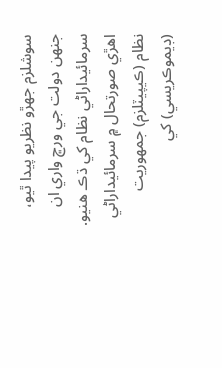سوشلزم جهڙو نظريو پيدا ٿيو، جنهن دولت جي ورڇ واري ان سرمائيداراڻي نظام کي ڌڪ هنيو. اهڙي صورتحال ۾ سرمائيداراڻي نظام (ڪيپيٽلزم) جمهوريت (ڊيموڪريسي) کي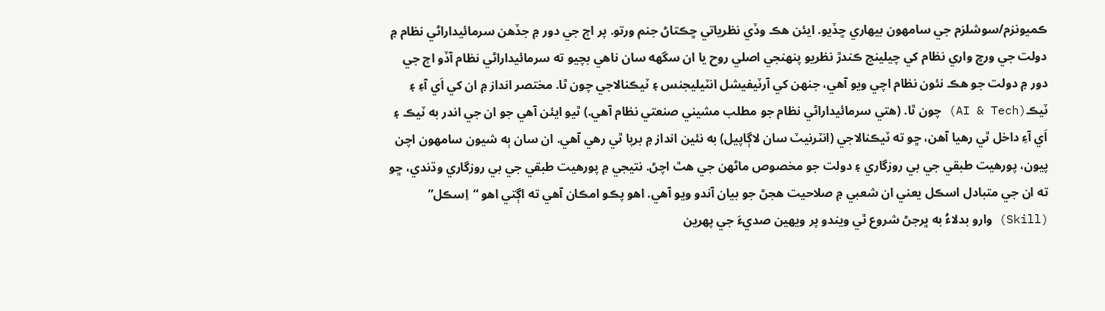ڪميونزم/سوشلزم جي سامهون بيهاري ڇڏيو. ايئن هڪ وڏي نظرياتي ڇڪتاڻ جنم ورتو. پر اڄ جي دور ۾ جڏهن سرمائيداراڻي نظام ۾ دولت جي ورڇ واري نظام کي چيلينج ڪندڙ نظريو پنهنجي اصلي روح يا ان سگهه سان ناهي بچيو ته سرمائيداراڻي نظام آڏو اڄ جي دور ۾ دولت جو هڪ نئون نظام اچي ويو آهي، جنهن کي آرٽيفيشل انٽيليجنس ۽ ٽيڪنالاجي چون ٿا. مختصر انداز ۾ ان کي اَي آءِ ۽ ٽيڪ(AI & Tech) چون ٿا. (هتي سرمائيداراڻي نظام جو مطلب مشيني صنعتي نظام آهي.) ٿيو ايئن آهي جو ان جي اندر به ٽيڪ ۽ اَي آءِ داخل ٿي رهيا آهن، ڇو ته ٽيڪنالاجي (انٽرنيٽ سان لاڳاپيل) به نئين انداز ۾ برپا ٿي رهي آهي. ان سان ٻه شيون سامهون اچن پيون، پورهيت طبقي جي بي روزگاري ۽ دولت جو مخصوص ماڻهن جي هٿ اچڻ. نتيجي ۾ پورهيت طبقي جي بي روزگاري وڌندي، ڇو ته ان جي متبادل اسڪل يعني ان شعبي ۾ صلاحيت هجڻ جو بيان آندو ويو آهي. اهو پڪو امڪان آهي ته اڳتي اهو “اِسڪل” (Skill) وارو بدلاءُ به ڀرجڻ شروع ٿي ويندو پر ويهين صديءَ جي پهرين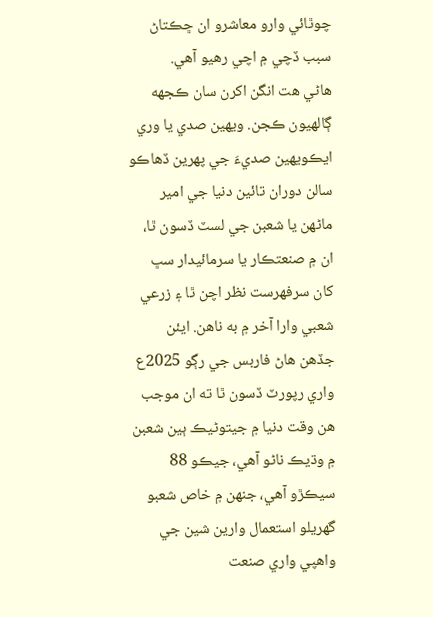چوٿائي وارو معاشرو ان ڇڪتاڻ سبب ڏچي ۾ اچي رهيو آهي.
هاڻي هت انگن اکرن سان ڪجهه ڳالهيون ڪجن. ويهين صدي يا وري ايڪويهين صديءَ جي پهرين ڏهاڪو سالن دوران تائين دنيا جي امير ماڻهن يا شعبن جي لسٽ ڏسون ٿا، ان ۾ صنعتڪار يا سرمائيدار سڀ کان سرفهرست نظر اچن ٿا ۽ زرعي شعبي وارا آخر ۾ به ناهن. ايئن جڏهن هاڻ فاربس جي رڳو 2025ع واري رپورٽ ڏسون ٿا ته ان موجب هن وقت دنيا ۾ جيتوڻيڪ ٻين شعبن ۾ وڌيڪ ناڻو آهي، جيڪو 88 سيڪڙو آهي، جنهن ۾ خاص شعبو گهريلو استعمال وارين شين جي واهپي واري صنعت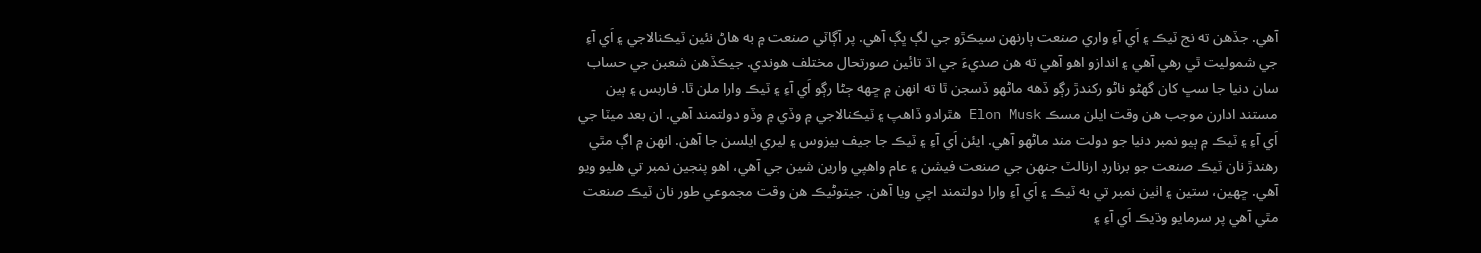آهي. جڏهن ته نج ٽيڪ ۽ اَي آءِ واري صنعت ٻارنهن سيڪڙو جي لڳ ڀڳ آهي. پر آڳاٽي صنعت ۾ به هاڻ نئين ٽيڪنالاجي ۽ اَي آءِ جي شموليت ٿي رهي آهي ۽ اندازو اهو آهي ته هن صديءَ جي اڌ تائين صورتحال مختلف هوندي. جيڪڏهن شعبن جي حساب سان دنيا جا سڀ کان گهڻو ناڻو رکندڙ رڳو ڏهه ماڻهو ڏسجن ٿا ته انهن ۾ ڇهه ڄڻا رڳو اَي آءِ ۽ ٽيڪ وارا ملن ٿا. فاربس ۽ ٻين مستند ادارن موجب هن وقت ايلن مسڪ Elon Musk هٿرادو ڏاهپ ۽ ٽيڪنالاجي ۾ وڏي ۾ وڏو دولتمند آهي. ان بعد ميٽا جي اَي آءِ ۽ ٽيڪ ۾ ٻيو نمبر دنيا جو دولت مند ماڻهو آهي. ايئن اَي آءِ ۽ ٽيڪ جا جيف بيزوس ۽ ليري ايلسن جا آهن. انهن ۾ اڳ مٿي رهندڙ نان ٽيڪ صنعت جو برنارڊ ارنالٽ جنهن جي صنعت فيشن ۽ عام واهپي وارين شين جي آهي، اهو پنجين نمبر تي هليو ويو آهي. ڇهين، ستين ۽ اٺين نمبر تي به ٽيڪ ۽ اَي آءِ وارا دولتمند اچي ويا آهن. جيتوڻيڪ هن وقت مجموعي طور نان ٽيڪ صنعت مٿي آهي پر سرمايو وڌيڪ اَي آءِ ۽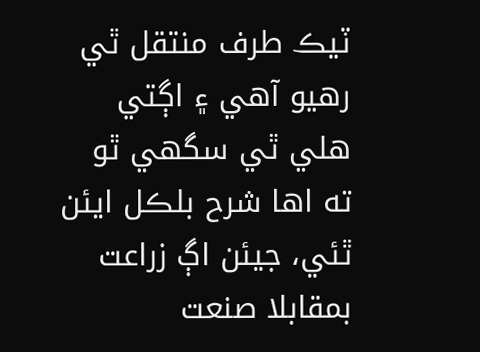ٽيڪ طرف منتقل ٿي رهيو آهي ۽ اڳتي هلي ٿي سگهي ٿو ته اها شرح بلڪل ايئن ٿئي، جيئن اڳ زراعت بمقابلا صنعت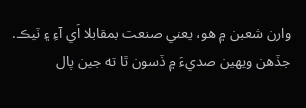وارن شعبن ۾ هو، يعني صنعت بمقابلا اَي آءِ ۽ ٽيڪ. جڏهن ويهين صديءَ ۾ ڏسون ٿا ته جين پال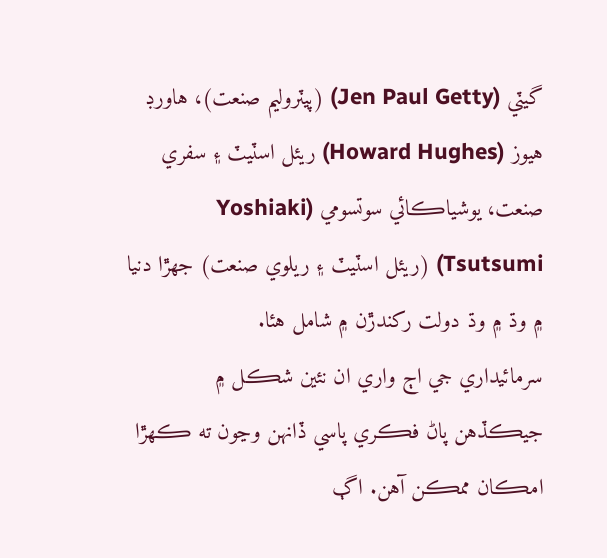گيٽي (Jen Paul Getty) (پيٽروليم صنعت)، هاورڊ هيوز (Howard Hughes) ريئل اسٽيٽ ۽ سفري صنعت، يوشياڪائي سوتسومي (Yoshiaki Tsutsumi) (ريئل اسٽيٽ ۽ ريلوي صنعت) جهڙا دنيا ۾ وڌ ۾ وڌ دولت رکندڙن ۾ شامل هئا.
سرمائيداري جي اڄ واري ان نئين شڪل ۾ جيڪڏهن پاڻ فڪري پاسي ڏانهن وڃون ته ڪهڙا امڪان ممڪن آهن. اڳ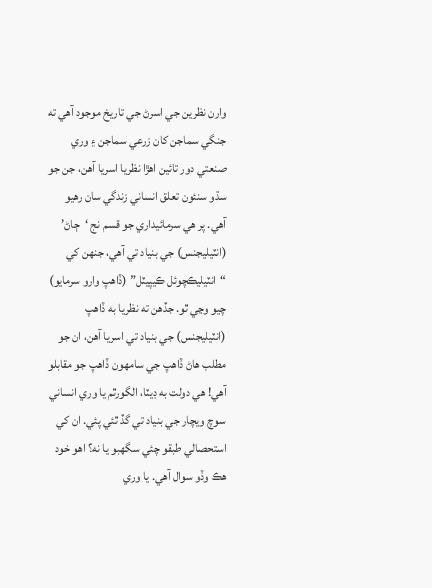وارن نظرين جي اسرڻ جي تاريخ موجود آهي ته جنگي سماجن کان زرعي سماجن ۽ وري صنعتي دور تائين اهڙا نظريا اسريا آهن، جن جو سڌو سنئون تعلق انساني زندگي سان رهيو آهي. پر هي سرمائيداري جو قسم نج ‘ڄاڻ’ (انٽيليجنس) جي بنياد تي آهي، جنهن کي “انٽيليڪچوئل ڪيپيٽل” (ڏاهپ وارو سرمايو) چيو وڃي ٿو. جڏهن ته نظريا به ڏاهپ (انٽيليجنس) جي بنياد تي اسريا آهن، ان جو مطلب هاڻ ڏاهپ جي سامهون ڏاهپ جو مقابلو آهي! هي دولت به ڊيٽا، الگورٿم يا وري انساني سوچ ويچار جي بنياد تي گڏ ٿئي پئي. ان کي استحصالي طبقو چئي سگهبو يا نه؟ اهو خود هڪ وڏو سوال آهي. يا وري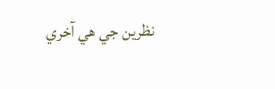نظرين جي هي آخري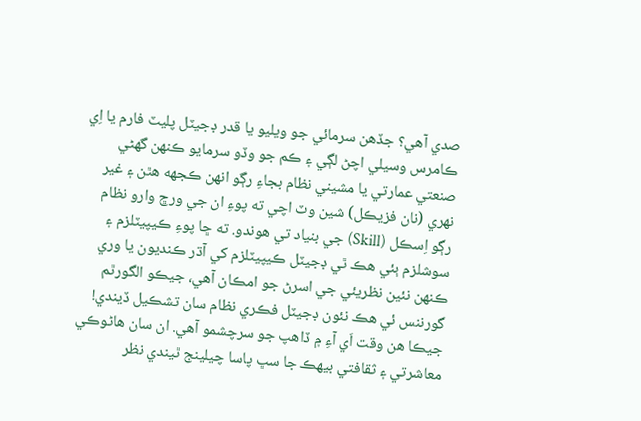صدي آهي؟ جڏهن سرمائي جو ويليو يا قدر ڊجيٽل پليٽ فارم يا اِي ڪامرس وسيلي اچڻ لڳي ۽ ڪم جو وڏو سرمايو ڪنهن گهڻي صنعتي عمارتي يا مشيني نظام بجاءِ رڳو انهن ڪجهه هٿن ۽ غير نهري (نان فزيڪل) شين وٽ اچي ته پوءِ ان جي ورڇ وارو نظام رڳو اِسڪل (Skill) جي بنياد تي هوندو. ته ڇا پوءِ ڪيپيٽلزم ۽ سوشلزم ٻئي هڪ ٿي ڊجيٽل ڪيپيٽلزم کي آڌر ڪنديون يا وري ڪنهن نئين نظريئي جي اسرڻ جو امڪان آهي، جيڪو الگورٿم گورننس ئي هڪ نئون ڊجيٽل فڪري نظام سان تشڪيل ڏيندي! جيڪا هن وقت اَي آءِ ۾ ڏاهپ جو سرچشمو آهي. ان سان هاڻوڪي معاشرتي ۽ ثقافتي بيهڪ جا سڀ پاسا چيلينج ٿيندي نظر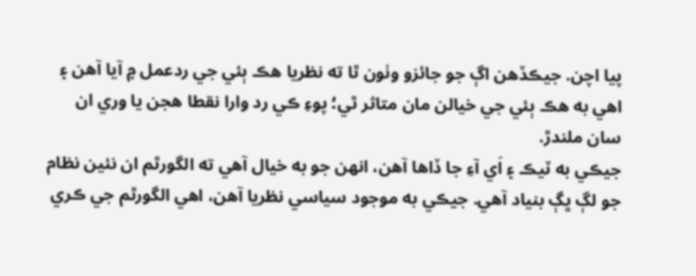پيا اچن. جيڪڏهن اڳ جو جائزو وٺون ٿا ته نظريا هڪ ٻئي جي ردعمل ۾ آيا آهن ۽ اهي به هڪ ٻئي جي خيالن مان متاثر ٿي؛ پوءِ ڪي رد وارا نقطا هجن يا وري ان سان ملندڙ.
جيڪي به ٽيڪ ۽ اَي آءِ جا ڏاها آهن، انهن جو به خيال آهي ته الگورٿم ان نئين نظام جو لڳ ڀڳ بنياد آهي. جيڪي به موجود سياسي نظريا آهن، اهي الگورٿم جي ڪري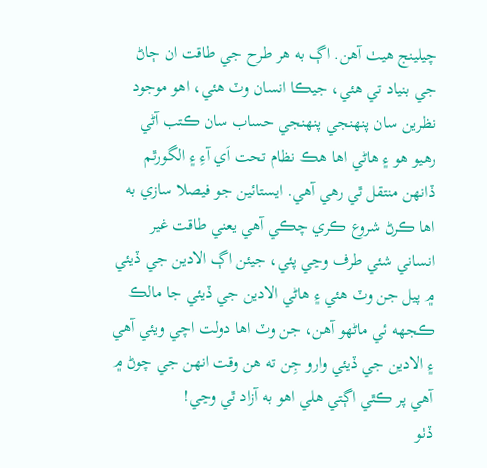چيلينج هيٺ آهن. اڳ به هر طرح جي طاقت ان ڄاڻ جي بنياد تي هئي، جيڪا انسان وٽ هئي، اهو موجود نظرين سان پنهنجي پنهنجي حساب سان ڪتب آڻي رهيو هو ۽ هاڻي اها هڪ نظام تحت اَي آءِ ۽ الگورٿم ڏانهن منتقل ٿي رهي آهي. ايستائين جو فيصلا سازي به اها ڪرڻ شروع ڪري چڪي آهي يعني طاقت غير انساني شئي طرف وڃي پئي، جيئن اڳ الادين جي ڏيئي ۾ پيل جن وٽ هئي ۽ هاڻي الادين جي ڏيئي جا مالڪ ڪجهه ئي ماڻهو آهن، جن وٽ اها دولت اچي ويئي آهي ۽ الادين جي ڏيئي وارو جِن ته هن وقت انهن جي چوڻ ۾ آهي پر ڪٿي اڳتي هلي اهو به آزاد ٿي وڃي!
ڏٺو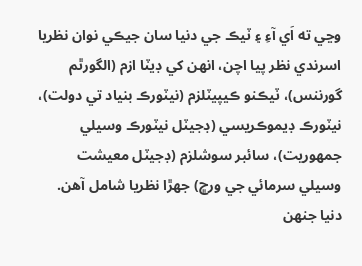وڃي ته اَي آءِ ۽ ٽيڪ جي دنيا سان جيڪي نوان نظريا اسرندي نظر پيا اچن، انهن کي ڊيٽا ازم (الگورٿم گورننس)، ٽيڪنو ڪيپيٽلزم (نيٽورڪ بنياد تي دولت)، نيٽورڪ ڊيموڪريسي (ڊجيٽل نيٽورڪ وسيلي جمهوريت)، سائبر سوشلزم (ڊجيٽل معيشت وسيلي سرمائي جي ورڇ) جهڙا نظريا شامل آهن. دنيا جنهن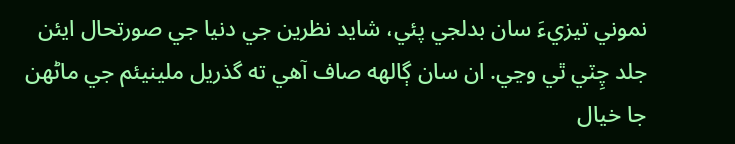نموني تيزيءَ سان بدلجي پئي، شايد نظرين جي دنيا جي صورتحال ايئن جلد چِٽي ٿي وڃي. ان سان ڳالهه صاف آهي ته گذريل ملينيئم جي ماڻهن جا خيال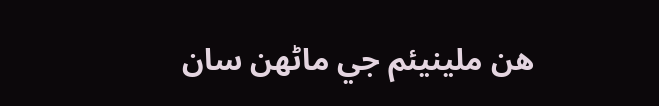هن ملينيئم جي ماڻهن سان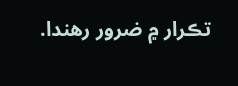تڪرار ۾ ضرور رهندا.